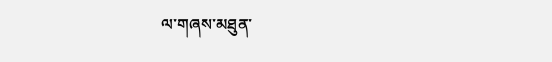ལ་གཞས་མཐུན་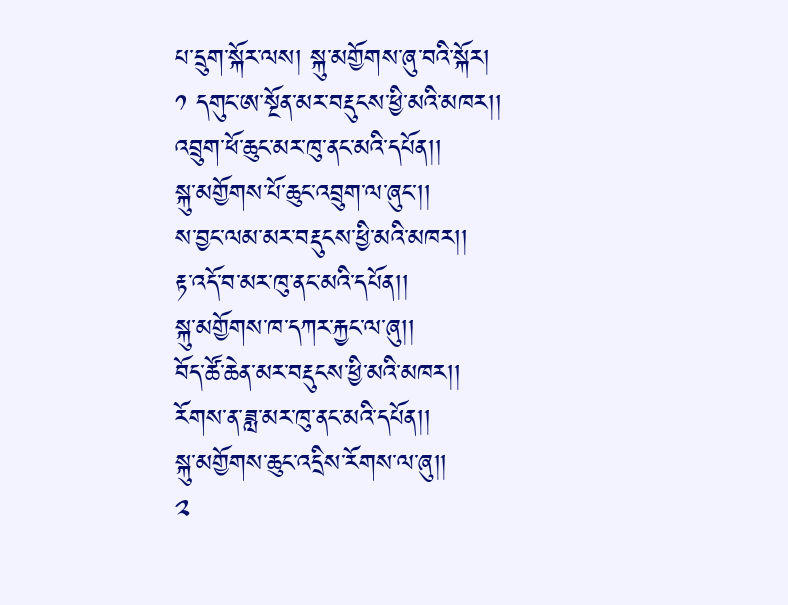པ་དྲུག་སྐོར་ལས། སྐུ་མགྱོགས་ཞུ་བའི་སྐོར།
༡ དགུང་ཨ་སྔོན་མར་བརྡུངས་ཕྱི་མའི་མཁར།།
འབྲུག་ཕོ་ཆུང་མར་ཁུ་ནང་མའི་དཔོན།།
སྐུ་མགྱོགས་པོ་ཆུང་འབྲུག་ལ་ཞུང་།།
ས་བྱང་ལམ་མར་བརྡུངས་ཕྱི་མའི་མཁར།།
རྟ་འདོ་བ་མར་ཁུ་ནང་མའི་དཔོན།།
སྐུ་མགྱོགས་ཁ་དཀར་རྐྱང་ལ་ཞུ།།
བོད་ཚོ་ཆེན་མར་བརྡུངས་ཕྱི་མའི་མཁར།།
རོགས་ན་ཟླ་མར་ཁུ་ནང་མའི་དཔོན།།
སྐུ་མགྱོགས་ཆུང་འདྲིས་རོགས་ལ་ཞུ།།
༢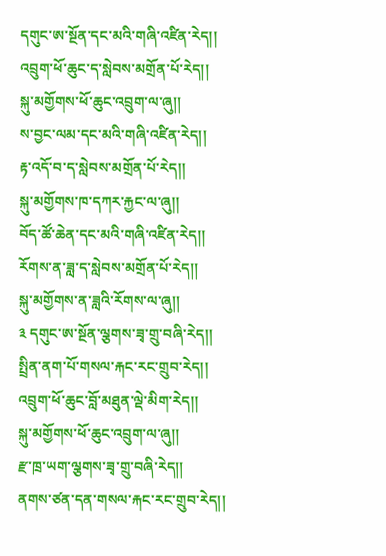དགུང་ཨ་སྔོན་དང་མའི་གཞི་འཛིན་རེད།།
འབྲུག་ཕོ་ཆུང་ད་སླེབས་མགྲོན་པོ་རེད།།
སྐུ་མགྱོགས་ཕོ་ཆུང་འབྲུག་ལ་ཞུ།།
ས་བྱང་ལམ་དང་མའི་གཞི་འཛིན་རེད།།
རྟ་འདོ་བ་ད་སླེབས་མགྲོན་པོ་རེད།།
སྐུ་མགྱོགས་ཁ་དཀར་རྐྱང་ལ་ཞུ།།
བོད་ཚོ་ཆེན་དང་མའི་གཞི་འཛིན་རེད།།
རོགས་ན་ཟླ་ད་སླེབས་མགྲོན་པོ་རེད།།
སྐུ་མགྱོགས་ན་ཟླའི་རོགས་ལ་ཞུ།།
༣ དགུང་ཨ་སྔོན་ལྕགས་ཟྭ་གྲུ་བཞི་རེད།།
སྤྲིན་ནག་པོ་གསལ་རྐང་རང་གྲུབ་རེད།།
འབྲུག་ཕོ་ཆུང་བློ་མཐུན་ལྡེ་མིག་རེད།།
སྐུ་མགྱོགས་ཕོ་ཆུང་འབྲུག་ལ་ཞུ།།
རྫ་ཁྲ་ཡག་ལྕགས་ཟྭ་གྲུ་བཞི་རེད།།
ནགས་ཙན་དན་གསལ་རྐང་རང་གྲུབ་རེད།།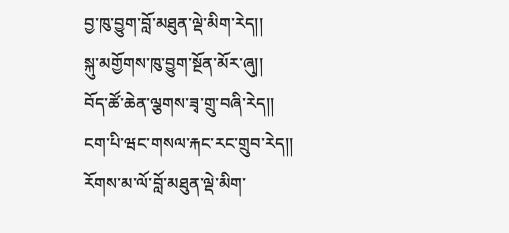བྱ་ཁུ་བྱུག་བློ་མཐུན་ལྡེ་མིག་རེད།།
སྐུ་མགྱོགས་ཁུ་བྱུག་སྔོན་མོར་ཞུ།།
བོད་ཚོ་ཆེན་ལྕགས་ཟྭ་གྲུ་བཞི་རེད།།
ངག་པི་ཝང་གསལ་རྐང་རང་གྲུབ་རེད།།
རོགས་མ་ལོ་བློ་མཐུན་ལྡེ་མིག་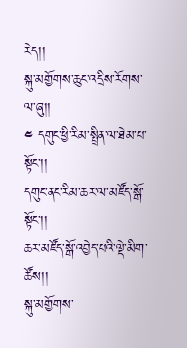རེད།།
སྐུ་མགྱོགས་ཆུང་འདྲིས་རོགས་ལ་ཞུ།།
༤ དགུང་ཕྱི་རིམ་སྤྲིན་ལ་ཐེམ་པ་སྟོང་།།
དགུང་ནང་རིམ་ཆར་ལ་མཛོད་སྒོ་སྟོང་།།
ཆར་མཛོད་སྒོ་འབྱེད་པའི་ལྡེ་མིག་ཚོས།།
སྐུ་མགྱོགས་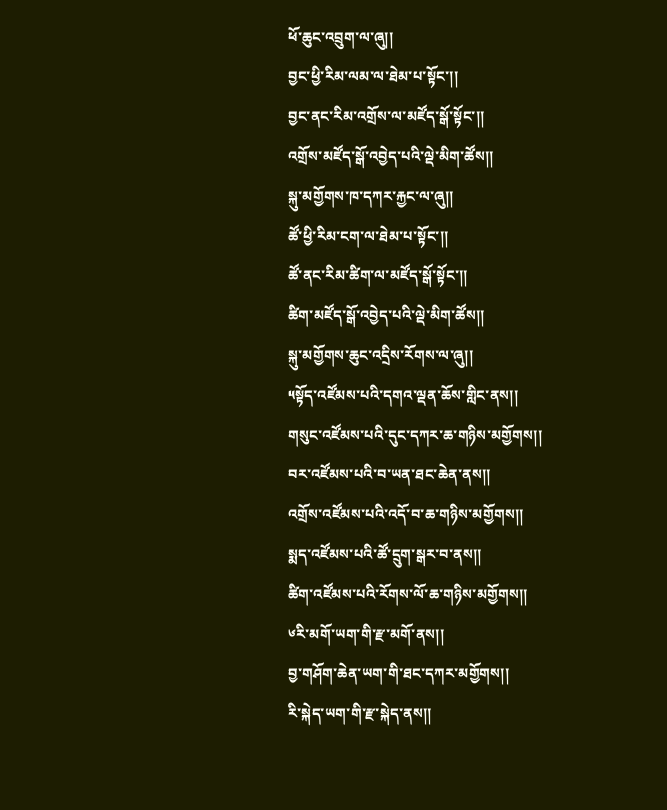ཕོ་ཆུང་འབྲུག་ལ་ཞུ།།
བྱང་ཕྱི་རིམ་ལམ་ལ་ཐེམ་པ་སྟོང་།།
བྱང་ནང་རིམ་འགྲོས་ལ་མཛོད་སྒོ་སྟོང་།།
འགྲོས་མཛོད་སྒོ་འབྱེད་པའི་ལྡེ་མིག་ཚོས།།
སྐུ་མགྱོགས་ཁ་དཀར་རྐྱང་ལ་ཞུ།།
ཚོ་ཕྱི་རིམ་ངག་ལ་ཐེམ་པ་སྟོང་།།
ཚོ་ནང་རིམ་ཚིག་ལ་མཛོད་སྒོ་སྟོང་།།
ཚིག་མཛོད་སྒོ་འབྱེད་པའི་ལྡེ་མིག་ཚོས།།
སྐུ་མགྱོགས་ཆུང་འདྲིས་རོགས་ལ་ཞུ།།
༥སྟོད་འཛོམས་པའི་དགའ་ལྡན་ཆོས་གླིང་ནས།།
གསུང་འཛོམས་པའི་དུང་དཀར་ཆ་གཉིས་མགྱོགས།།
བར་འཛོམས་པའི་བ་ཡན་ཐང་ཆེན་ནས།།
འགྲོས་འཛོམས་པའི་འདོ་བ་ཆ་གཉིས་མགྱོགས།།
སྨད་འཛོམས་པའི་ཚོ་དྲུག་སྒར་བ་ནས།།
ཚིག་འཛོམས་པའི་རོགས་ལོ་ཆ་གཉིས་མགྱོགས།།
༦རི་མགོ་ཡག་གི་རྫ་མགོ་ནས།།
བྱ་གཤོག་ཆེན་ཡག་གི་ཐང་དཀར་མགྱོགས།།
རི་སྐེད་ཡག་གི་རྫ་སྐེད་ནས།།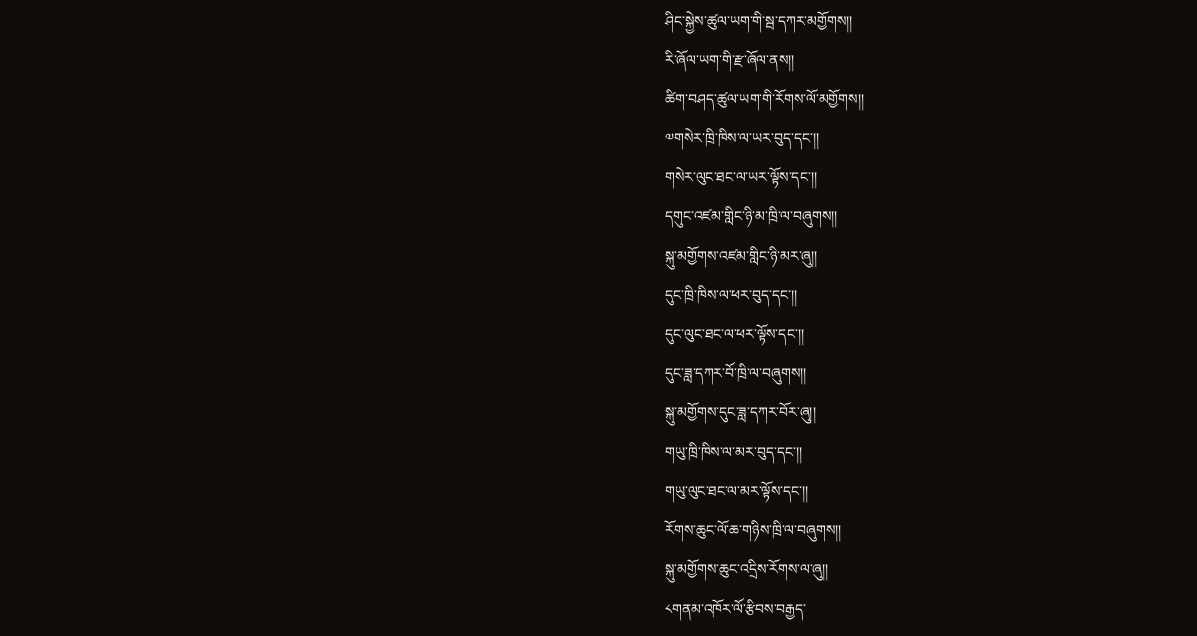ཤིང་སྐྱེས་ཚུལ་ཡག་གི་སྦ་དཀར་མགྱོགས།།
རི་ཞོལ་ཡག་གི་རྫ་ཞོལ་ནས།།
ཚིག་བཤད་ཚུལ་ཡག་གི་རོགས་ལོ་མགྱོགས།།
༧གསེར་ཁྲི་ཁིས་ལ་ཡར་བུད་དང་།།
གསེར་ལུང་ཐང་ལ་ཡར་ལྟོས་དང་།།
དགུང་འཛམ་གླིང་ཉི་མ་ཁྲི་ལ་བཞུགས།།
སྐུ་མགྱོགས་འཛམ་གླིང་ཉི་མར་ཞུ།།
དུང་ཁྲི་ཁིས་ལ་ཕར་བུད་དང་།།
དུང་ལུང་ཐང་ལ་ཕར་ལྟོས་དང་།།
དུང་ཟླ་དཀར་བོ་ཁྲི་ལ་བཞུགས།།
སྐུ་མགྱོགས་དུང་ཟླ་དཀར་བོར་ཞུ།།
གཡུ་ཁྲི་ཁིས་ལ་མར་བུད་དང་།།
གཡུ་ལུང་ཐང་ལ་མར་ལྟོས་དང་།།
རོགས་ཆུང་ལོ་ཆ་གཉིས་ཁྲི་ལ་བཞུགས།།
སྐུ་མགྱོགས་ཆུང་འདྲིས་རོགས་ལ་ཞུ།།
༨གནམ་འཁོར་ལོ་རྩིབས་བརྒྱད་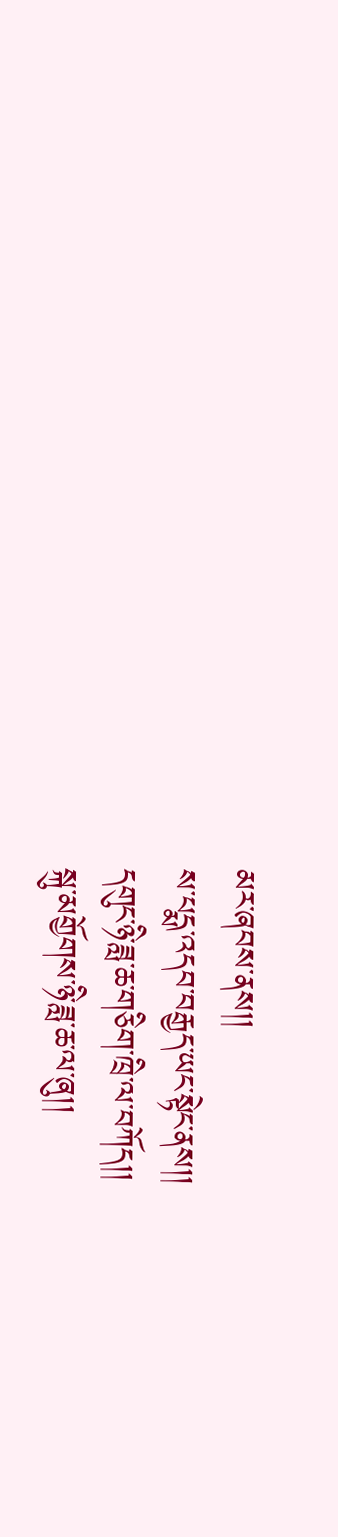མར་ཞབས་ནས།།
ས་པདྨ་འདབ་བརྒྱད་ཡང་སྟེང་ནས།།
དགུང་ཉི་ཟླ་ཆ་གཅིག་ཁྲི་ལ་བཀོད།།
སྐུ་མགྱོགས་ཉི་ཟླ་ཆ་ལ་ཞུ།།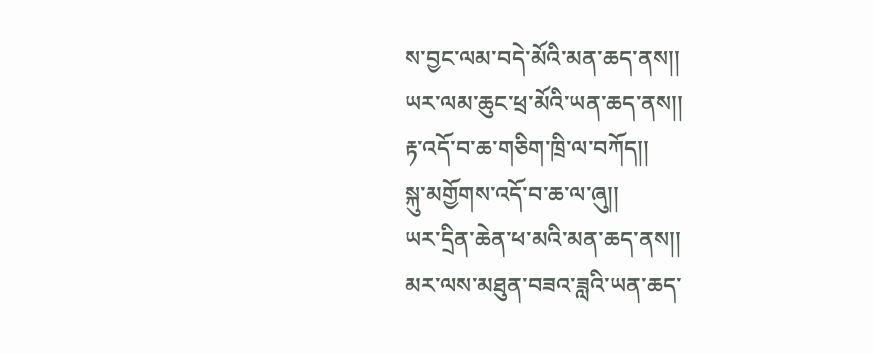ས་བྱང་ལམ་བདེ་མོའི་མན་ཆད་ནས།།
ཡར་ལམ་ཆུང་ཕྲ་མོའི་ཡན་ཆད་ནས།།
རྟ་འདོ་བ་ཆ་གཅིག་ཁྲི་ལ་བཀོད།།
སྐུ་མགྱོགས་འདོ་བ་ཆ་ལ་ཞུ།།
ཡར་དྲིན་ཆེན་ཕ་མའི་མན་ཆད་ནས།།
མར་ལས་མཐུན་བཟའ་ཟླའི་ཡན་ཆད་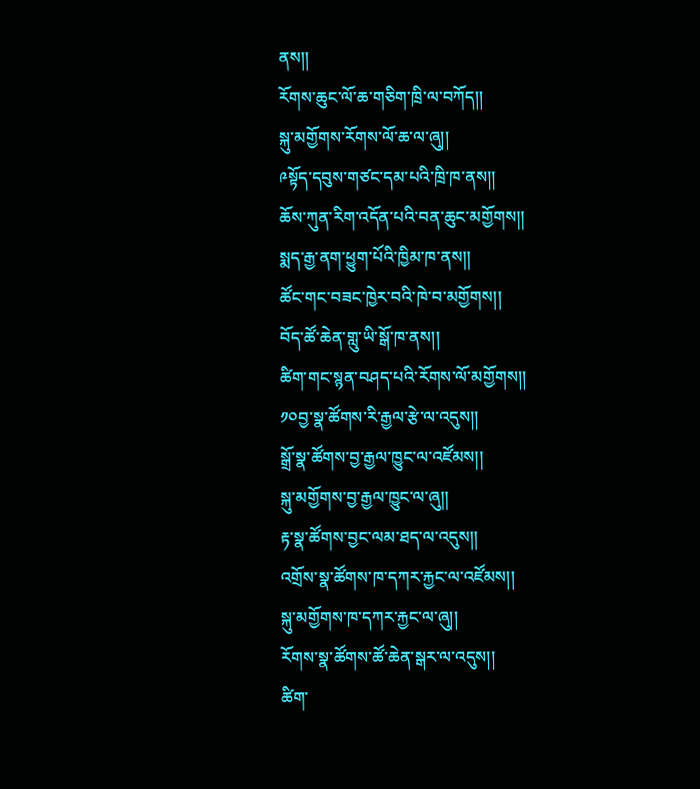ནས།།
རོགས་ཆུང་ལོ་ཆ་གཅིག་ཁྲི་ལ་བཀོད།།
སྐུ་མགྱོགས་རོགས་ལོ་ཆ་ལ་ཞུ།།
༩སྟོད་དབུས་གཙང་དམ་པའི་ཁྲི་ཁ་ནས།།
ཆོས་ཀུན་རིག་འདོན་པའི་བན་ཆུང་མགྱོགས།།
སྨད་རྒྱ་ནག་ཕྱུག་པོའི་ཁྱིམ་ཁ་ནས།།
ཚོང་གང་བཟང་ཁྱེར་བའི་ཁེ་བ་མགྱོགས།།
བོད་ཚོ་ཆེན་གླུ་ཡི་སྒོ་ཁ་ནས།།
ཚིག་གང་སྙན་བཤད་པའི་རོགས་ལོ་མགྱོགས།།
༡༠བྱ་སྣ་ཚོགས་རི་རྒྱལ་རྩེ་ལ་འདུས།།
སྒྲོ་སྣ་ཚོགས་བྱ་རྒྱལ་ཁྱུང་ལ་འཛོམས།།
སྐུ་མགྱོགས་བྱ་རྒྱལ་ཁྱུང་ལ་ཞུ།།
རྟ་སྣ་ཚོགས་བྱང་ལམ་ཐད་ལ་འདུས།།
འགྲོས་སྣ་ཚོགས་ཁ་དཀར་རྐྱང་ལ་འཛོམས།།
སྐུ་མགྱོགས་ཁ་དཀར་རྐྱང་ལ་ཞུ།།
རོགས་སྣ་ཚོགས་ཚོ་ཆེན་སྒར་ལ་འདུས།།
ཚིག་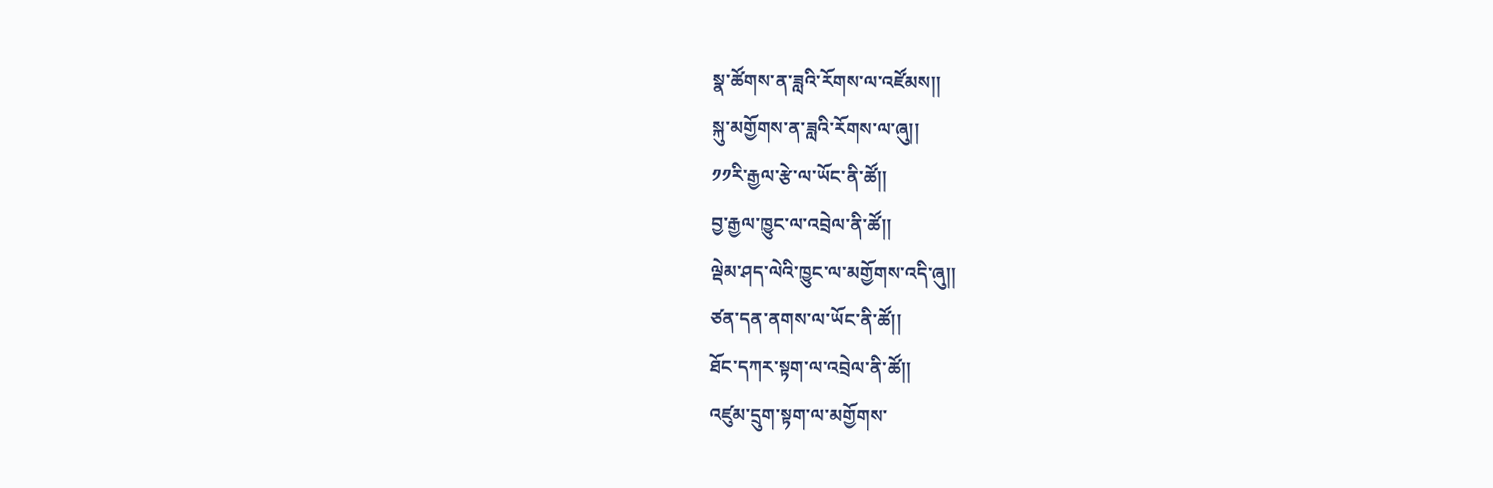སྣ་ཚོགས་ན་ཟླའི་རོགས་ལ་འཛོམས།།
སྐུ་མགྱོགས་ན་ཟླའི་རོགས་ལ་ཞུ།།
༡༡རི་རྒྱལ་རྩེ་ལ་ཡོང་ནི་ཚོ།།
བྱ་རྒྱལ་ཁྱུང་ལ་འབྲེལ་ནི་ཚོ།།
ལྡེམ་ཤད་ལེའི་ཁྱུང་ལ་མགྱོགས་འདི་ཞུ།།
ཙན་དན་ནགས་ལ་ཡོང་ནི་ཚོ།།
ཐོང་དཀར་སྟག་ལ་འབྲེལ་ནི་ཚོ།།
འཛུམ་དྲུག་སྟག་ལ་མགྱོགས་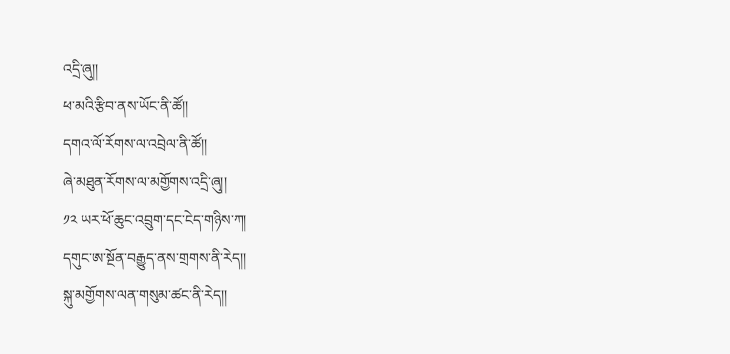འདྲི་ཞུ།།
ཕ་མའི་རྩིབ་ནས་ཡོང་ནི་ཚོ།།
དགའ་ལོ་རོགས་ལ་འབྲེལ་ནི་ཚོ།།
ཞེ་མཐུན་རོགས་ལ་མགྱོགས་འདྲི་ཞུ།།
༡༢ ཡར་ཕོ་ཆུང་འབྲུག་དང་ངེད་གཉིས་ཀ།
དགུང་ཨ་སྔོན་བརྒྱུད་ནས་གྲགས་ནི་རེད།།
སྐུ་མགྱོགས་ལན་གསུམ་ཚང་ནི་རེད།།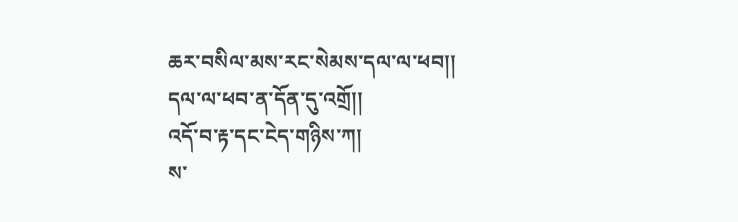ཆར་བསིལ་མས་རང་སེམས་དལ་ལ་ཕབ།།
དལ་ལ་ཕབ་ན་དོན་དུ་འགྲོ།།
འདོ་བ་རྟ་དང་ངེད་གཉིས་ཀ།
ས་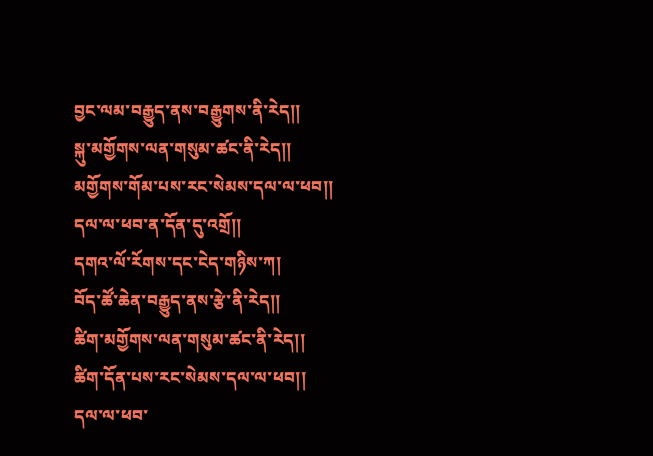བྱང་ལམ་བརྒྱུད་ནས་བརྒྱུགས་ནི་རེད།།
སྐུ་མགྱོགས་ལན་གསུམ་ཚང་ནི་རེད།།
མགྱོགས་གོམ་པས་རང་སེམས་དལ་ལ་ཕབ།།
དལ་ལ་ཕབ་ན་དོན་དུ་འགྲོ།།
དགའ་ལོ་རོགས་དང་ངེད་གཉིས་ཀ།
བོད་ཚོ་ཆེན་བརྒྱུད་ནས་རྩེ་ནི་རེད།།
ཚིག་མགྱོགས་ལན་གསུམ་ཚང་ནི་རེད།།
ཚིག་དོན་པས་རང་སེམས་དལ་ལ་ཕབ།།
དལ་ལ་ཕབ་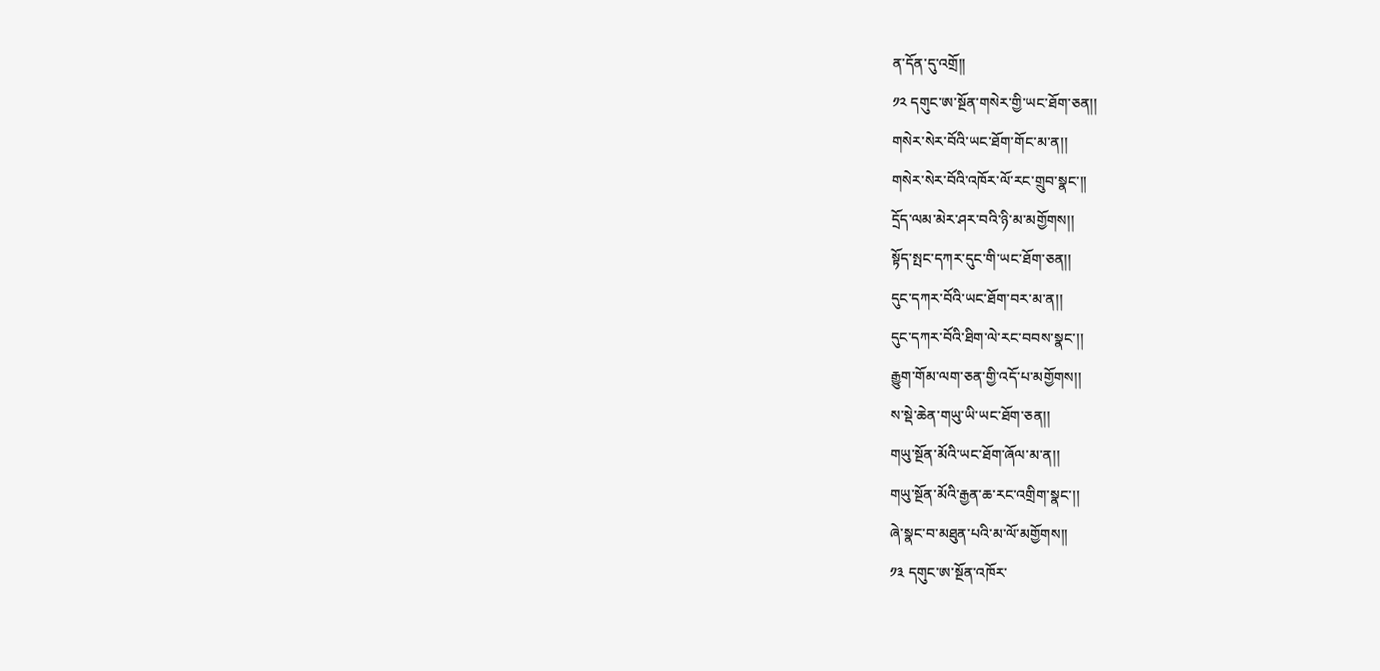ན་དོན་དུ་འགྲོ།།
༡༢ དགུང་ཨ་སྔོན་གསེར་གྱི་ཡང་ཐོག་ཅན།།
གསེར་སེར་བོའི་ཡང་ཐོག་གོང་མ་ན།།
གསེར་སེར་བོའི་འཁོར་ལོ་རང་གྲུབ་སྣང་།།
དྲོད་ལམ་མེར་ཤར་བའི་ཉི་མ་མགྱོགས།།
སྟོད་སྤང་དཀར་དུང་གི་ཡང་ཐོག་ཅན།།
དུང་དཀར་བོའི་ཡང་ཐོག་བར་མ་ན།།
དུང་དཀར་བོའི་ཐིག་ལེ་རང་བབས་སྣང་།།
རྒྱུག་གོམ་ལག་ཅན་གྱི་འདོ་པ་མགྱོགས།།
ས་སྡེ་ཆེན་གཡུ་ཡི་ཡང་ཐོག་ཅན།།
གཡུ་སྔོན་མོའི་ཡང་ཐོག་ཞོལ་མ་ན།།
གཡུ་སྔོན་མོའི་རྒྱན་ཆ་རང་འགྲིག་སྣང་།།
ཞེ་སྣང་བ་མཐུན་པའི་མ་ལོ་མགྱོགས།།
༡༣ དགུང་ཨ་སྔོན་འཁོར་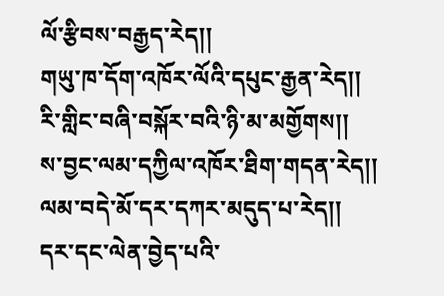ལོ་རྩིབས་བརྒྱད་རེད།།
གཡུ་ཁ་དོག་འཁོར་ལོའི་དཔུང་རྒྱན་རེད།།
རི་གླིང་བཞི་བསྐོར་བའི་ཉི་མ་མགྱོགས།།
ས་བྱང་ལམ་དཀྱིལ་འཁོར་ཐིག་གདན་རེད།།
ལམ་བདེ་མོ་དར་དཀར་མདུད་པ་རེད།།
དར་དང་ལེན་བྱེད་པའི་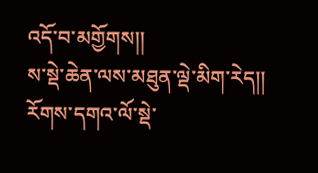འདོ་བ་མགྱོགས།།
ས་སྡེ་ཆེན་ལས་མཐུན་ལྡེ་མིག་རེད།།
རོགས་དགའ་ལོ་སྡེ་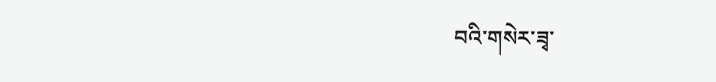བའི་གསེར་ཟྭ་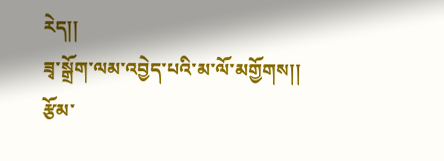རེད།།
ཟྭ་སྒྲོག་ལམ་འབྱེད་པའི་མ་ལོ་མགྱོགས།།
རྩོམ་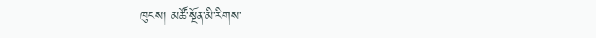ཁུངས། མཚོ་སྔོན་མི་རིགས་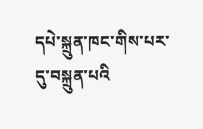དཔེ་སྐྲུན་ཁང་གིས་པར་དུ་བསྐྲུན་པའི